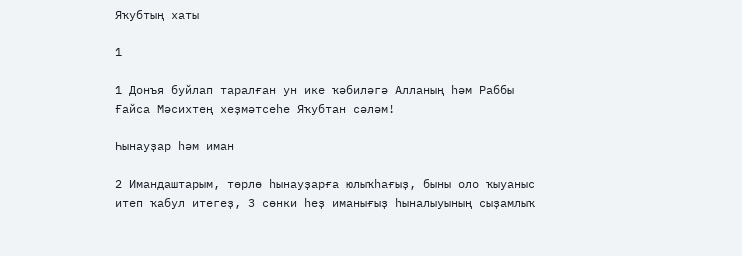Яҡубтың хаты

1

1 Донъя буйлап таралған ун ике ҡәбиләгә Алланың һәм Раббы Ғайса Мәсихтең хеҙмәтсеһе Яҡубтан сәләм!

Һынауҙар һәм иман

2 Имандаштарым, төрлө һынауҙарға юлыҡһағыҙ, быны оло ҡыуаныс итеп ҡабул итегеҙ, 3 сөнки һеҙ иманығыҙ һыналыуының сыҙамлыҡ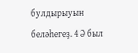булдырыуын беләһегеҙ. 4 Ә был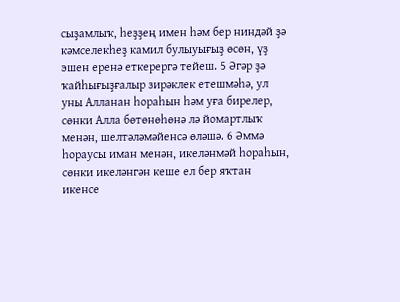сыҙамлыҡ, һеҙҙең имен һәм бер ниндәй ҙә кәмселекһеҙ камил булыуығыҙ өсөн, үҙ эшен еренә еткерергә тейеш. 5 Әгәр ҙә ҡайһығыҙғалыр зирәклек етешмәһә, ул уны Алланан һораһын һәм уға бирелер, сөнки Алла бөтөнөһөнә лә йомартлыҡ менән, шелтәләмәйенсә өләшә. 6 Әммә һораусы иман менән, икеләнмәй һораһын, сөнки икеләнгән кеше ел бер яҡтан икенсе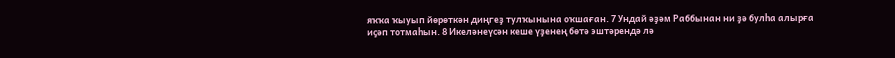яҡҡа ҡыуып йөрөткән диңгеҙ тулҡынына оҡшаған. 7 Ундай әҙәм Раббынан ни ҙә булһа алырға иҫәп тотмаһын. 8 Икеләнеүсән кеше үҙенең бөтә эштәрендә лә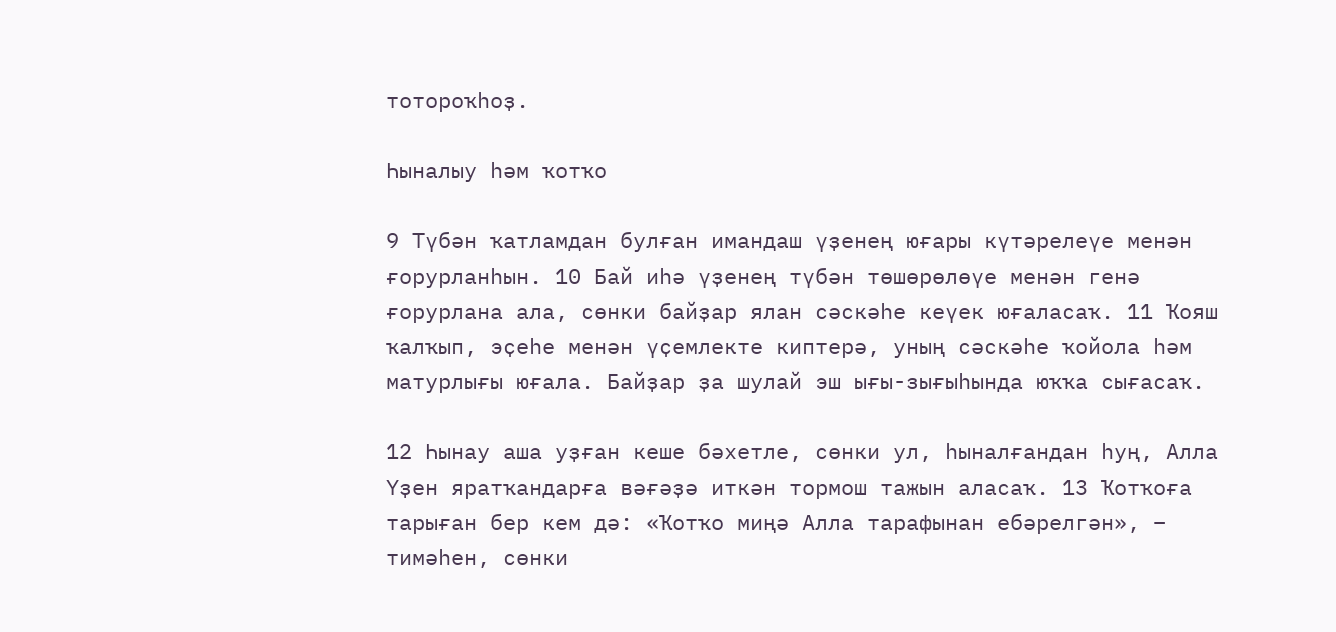тотороҡһоҙ.

Һыналыу һәм ҡотҡо

9 Түбән ҡатламдан булған имандаш үҙенең юғары күтәрелеүе менән ғорурланһын. 10 Бай иһә үҙенең түбән төшөрөлөүе менән генә ғорурлана ала, сөнки байҙар ялан сәскәһе кеүек юғаласаҡ. 11 Ҡояш ҡалҡып, эҫеһе менән үҫемлекте киптерә, уның сәскәһе ҡойола һәм матурлығы юғала. Байҙар ҙа шулай эш ығы-зығыһында юҡҡа сығасаҡ.

12 Һынау аша уҙған кеше бәхетле, сөнки ул, һыналғандан һуң, Алла Үҙен яратҡандарға вәғәҙә иткән тормош тажын аласаҡ. 13 Ҡотҡоға тарыған бер кем дә: «Ҡотҡо миңә Алла тарафынан ебәрелгән», – тимәһен, сөнки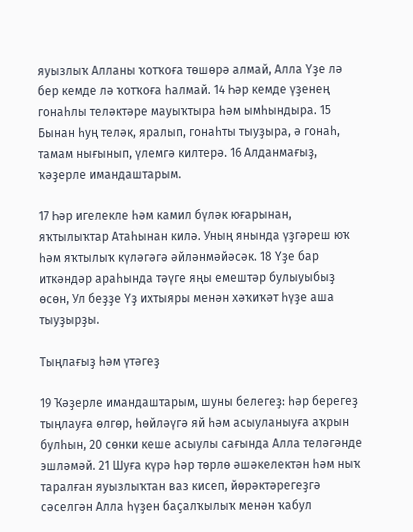яуызлыҡ Алланы ҡотҡоға төшөрә алмай, Алла Үҙе лә бер кемде лә ҡотҡоға һалмай. 14 Һәр кемде үҙенең гонаһлы теләктәре мауыҡтыра һәм ымһындыра. 15 Бынан һуң теләк, яралып, гонаһты тыуҙыра, ә гонаһ, тамам нығынып, үлемгә килтерә. 16 Алданмағыҙ, ҡәҙерле имандаштарым.

17 Һәр игелекле һәм камил бүләк юғарынан, яҡтылыҡтар Атаһынан килә. Уның янында үҙгәреш юҡ һәм яҡтылыҡ күләгәгә әйләнмәйәсәк. 18 Үҙе бар иткәндәр араһында тәүге яңы емештәр булыуыбыҙ өсөн, Ул беҙҙе Үҙ ихтыяры менән хәҡиҡәт һүҙе аша тыуҙырҙы.

Тыңлағыҙ һәм үтәгеҙ

19 Ҡәҙерле имандаштарым, шуны белегеҙ: һәр берегеҙ тыңлауға өлгөр, һөйләүгә яй һәм асыуланыуға аҡрын булһын, 20 сөнки кеше асыулы сағында Алла теләгәнде эшләмәй. 21 Шуға күрә һәр төрлө әшәкелектән һәм ныҡ таралған яуызлыҡтан ваз кисеп, йөрәктәрегеҙгә сәселгән Алла һүҙен баҫалҡылыҡ менән ҡабул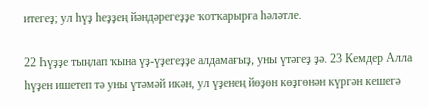итегеҙ; ул һүҙ һеҙҙең йәндәрегеҙҙе ҡотҡарырға һәләтле.

22 Һүҙҙе тыңлап ҡына үҙ-үҙегеҙҙе алдамағыҙ, уны үтәгеҙ ҙә. 23 Кемдер Алла һүҙен ишетеп тә уны үтәмәй икән, ул үҙенең йөҙөн көҙгөнән күргән кешегә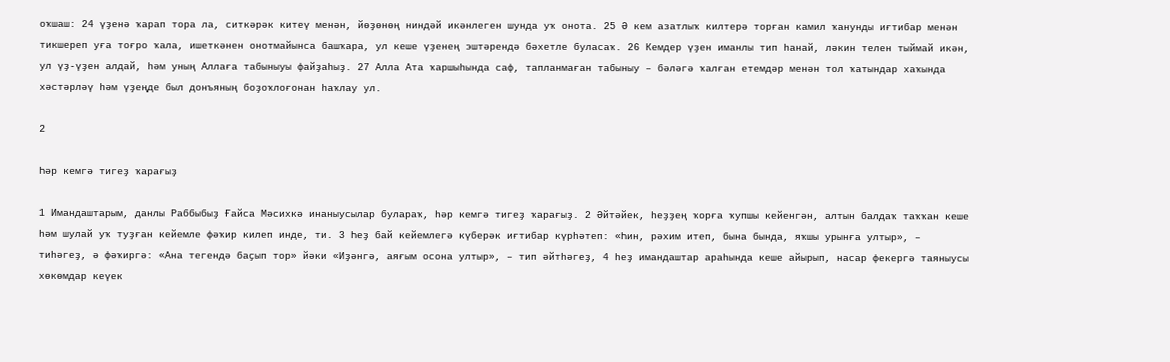оҡшаш: 24 үҙенә ҡарап тора ла, ситкәрәк китеү менән, йөҙөнөң ниндәй икәнлеген шунда уҡ онота. 25 Ә кем азатлыҡ килтерә торған камил ҡанунды иғтибар менән тикшереп уға тоғро ҡала, ишеткәнен онотмайынса башҡара, ул кеше үҙенең эштәрендә бәхетле буласаҡ. 26 Кемдер үҙен иманлы тип һанай, ләкин телен тыймай икән, ул үҙ-үҙен алдай, һәм уның Аллаға табыныуы файҙаһыҙ. 27 Алла Ата ҡаршыһында саф, тапланмаған табыныу – бәләгә ҡалған етемдәр менән тол ҡатындар хаҡында хәстәрләү һәм үҙеңде был донъяның боҙоҡлоғонан һаҡлау ул.

2

Һәр кемгә тигеҙ ҡарағыҙ

1 Имандаштарым, данлы Раббыбыҙ Ғайса Мәсихкә инаныусылар булараҡ, һәр кемгә тигеҙ ҡарағыҙ. 2 Әйтәйек, һеҙҙең ҡорға ҡупшы кейенгән, алтын балдаҡ таҡҡан кеше һәм шулай уҡ туҙған кейемле фәҡир килеп инде, ти. 3 Һеҙ бай кейемлегә күберәк иғтибар күрһәтеп: «Һин, рәхим итеп, бына бында, яҡшы урынға ултыр», – тиһәгеҙ, ә фәҡиргә: «Ана тегендә баҫып тор» йәки «Иҙәнгә, аяғым осона ултыр», – тип әйтһәгеҙ, 4 һеҙ имандаштар араһында кеше айырып, насар фекергә таяныусы хөкөмдар кеүек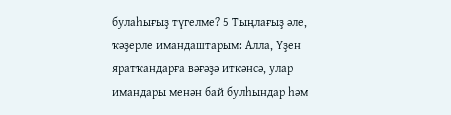булаһығыҙ түгелме? 5 Тыңлағыҙ әле, ҡәҙерле имандаштарым: Алла, Үҙен яратҡандарға вәғәҙә иткәнсә, улар имандары менән бай булһындар һәм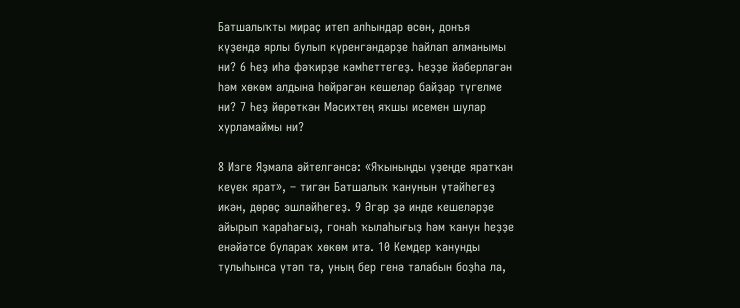Батшалыҡты мираҫ итеп алһындар өсөн, донъя күҙендә ярлы булып күренгәндәрҙе һайлап алманымы ни? 6 Һеҙ иһә фәҡирҙе кәмһеттегеҙ. Һеҙҙе йәберләгән һәм хөкөм алдына һөйрәгән кешеләр байҙар түгелме ни? 7 Һеҙ йөрөткән Мәсихтең яҡшы исемен шулар хурламаймы ни?

8 Изге Яҙмала әйтелгәнсә: «Яҡыныңды үҙеңде яратҡан кеүек ярат», – тигән Батшалыҡ ҡанунын үтәйһегеҙ икән, дөрөҫ эшләйһегеҙ. 9 Әгәр ҙә инде кешеләрҙе айырып ҡараһағыҙ, гонаһ ҡылаһығыҙ һәм ҡанун һеҙҙе енәйәтсе булараҡ хөкөм итә. 10 Кемдер ҡанунды тулыһынса үтәп тә, уның бер генә талабын боҙһа ла,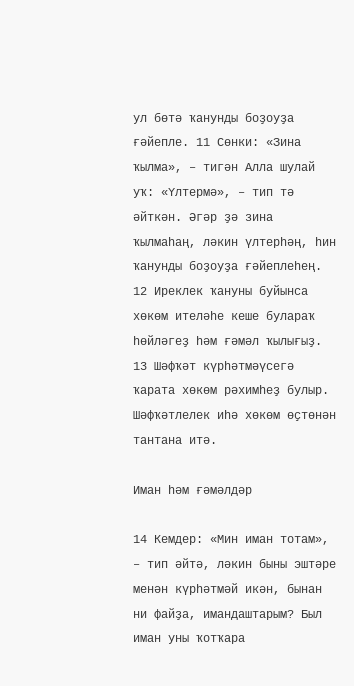ул бөтә ҡанунды боҙоуҙа ғәйепле. 11 Сөнки: «Зина ҡылма», – тигән Алла шулай уҡ: «Үлтермә», – тип тә әйткән. Әгәр ҙә зина ҡылмаһаң, ләкин үлтерһәң, һин ҡанунды боҙоуҙа ғәйеплеһең. 12 Иреклек ҡануны буйынса хөкөм ителәһе кеше булараҡ һөйләгеҙ һәм ғәмәл ҡылығыҙ. 13 Шәфҡәт күрһәтмәүсегә ҡарата хөкөм рәхимһеҙ булыр. Шәфҡәтлелек иһә хөкөм өҫтөнән тантана итә.

Иман һәм ғәмәлдәр

14 Кемдер: «Мин иман тотам», – тип әйтә, ләкин быны эштәре менән күрһәтмәй икән, бынан ни файҙа, имандаштарым? Был иман уны ҡотҡара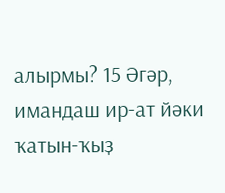алырмы? 15 Әгәр, имандаш ир-ат йәки ҡатын-ҡыҙ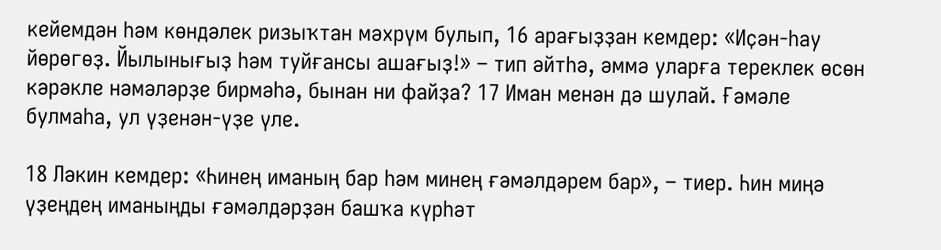кейемдән һәм көндәлек ризыҡтан мәхрүм булып, 16 арағыҙҙан кемдер: «Иҫән-һау йөрөгөҙ. Йылынығыҙ һәм туйғансы ашағыҙ!» – тип әйтһә, әммә уларға тереклек өсөн кәрәкле нәмәләрҙе бирмәһә, бынан ни файҙа? 17 Иман менән дә шулай. Ғәмәле булмаһа, ул үҙенән-үҙе үле.

18 Ләкин кемдер: «Һинең иманың бар һәм минең ғәмәлдәрем бар», – тиер. Һин миңә үҙеңдең иманыңды ғәмәлдәрҙән башҡа күрһәт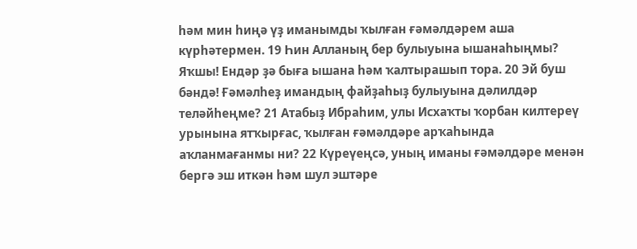һәм мин һиңә үҙ иманымды ҡылған ғәмәлдәрем аша күрһәтермен. 19 Һин Алланың бер булыуына ышанаһыңмы? Яҡшы! Ендәр ҙә быға ышана һәм ҡалтырашып тора. 20 Эй буш бәндә! Ғәмәлһеҙ имандың файҙаһыҙ булыуына дәлилдәр теләйһеңме? 21 Атабыҙ Ибраһим, улы Исхаҡты ҡорбан килтереү урынына ятҡырғас, ҡылған ғәмәлдәре арҡаһында аҡланмағанмы ни? 22 Күреүеңсә, уның иманы ғәмәлдәре менән бергә эш иткән һәм шул эштәре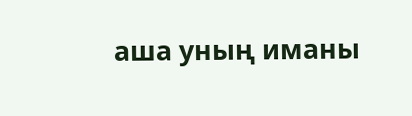аша уның иманы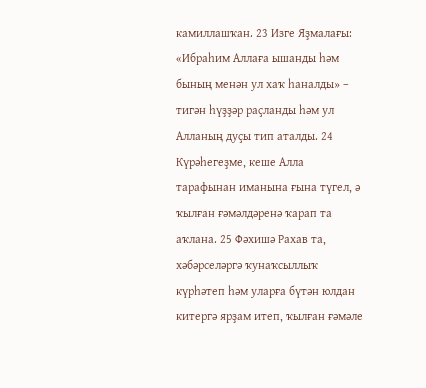камиллашҡан. 23 Изге Яҙмалағы: «Ибраһим Аллаға ышанды һәм бының менән ул хаҡ һаналды» – тигән һүҙҙәр раҫланды һәм ул Алланың дуҫы тип аталды. 24 Күрәһегеҙме, кеше Алла тарафынан иманына ғына түгел, ә ҡылған ғәмәлдәренә ҡарап та аҡлана. 25 Фәхишә Рахав та, хәбәрселәргә ҡунаҡсыллыҡ күрһәтеп һәм уларға бүтән юлдан китергә ярҙам итеп, ҡылған ғәмәле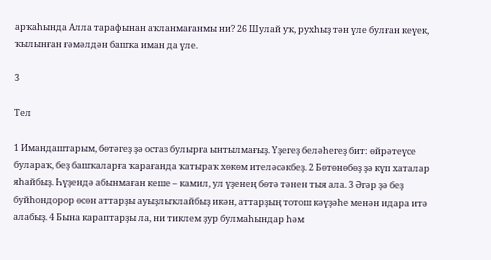арҡаһында Алла тарафынан аҡланмағанмы ни? 26 Шулай уҡ, рухһыҙ тән үле булған кеүек, ҡылынған ғәмәлдән башҡа иман да үле.

3

Тел

1 Имандаштарым, бөтәгеҙ ҙә остаз булырға ынтылмағыҙ. Үҙегеҙ беләһегеҙ бит: өйрәтеүсе булараҡ, беҙ башҡаларға ҡарағанда ҡатыраҡ хөкөм ителәсәкбеҙ. 2 Бөтөнөбөҙ ҙә күп хаталар яһайбыҙ. Һүҙендә абынмаған кеше – камил, ул үҙенең бөтә тәнен тыя ала. 3 Әгәр ҙә беҙ буйһондорор өсөн аттарҙы ауыҙлыҡлайбыҙ икән, аттарҙың тотош кәүҙәһе менән идара итә алабыҙ. 4 Бына караптарҙы ла, ни тиклем ҙур булмаһындар һәм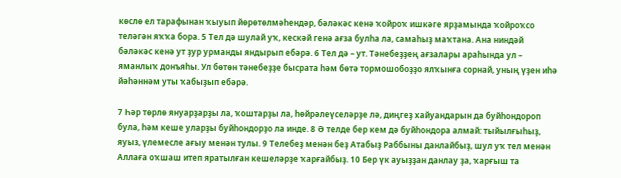көслө ел тарафынан ҡыуып йөрөтөлмәһендәр, бәләкәс кенә ҡойроҡ ишкәге ярҙамында ҡойроҡсо теләгән яҡҡа бора. 5 Тел дә шулай уҡ, кескәй генә ағза булһа ла, самаһыҙ маҡтана. Ана ниндәй бәләкәс кенә ут ҙур урманды яндырып ебәрә. 6 Тел дә – ут. Тәнебеҙҙең ағзалары араһында ул – яманлыҡ донъяһы. Ул бөтөн тәнебеҙҙе бысрата һәм бөтә тормошобоҙҙо ялҡынға сорнай, уның үҙен иһә йәһәннәм уты ҡабыҙып ебәрә.

7 Һәр төрлө януарҙарҙы ла, ҡоштарҙы ла, һөйрәлеүселәрҙе лә, диңгеҙ хайуандарын да буйһондороп була, һәм кеше уларҙы буйһондорҙо ла инде. 8 Ә телде бер кем дә буйһондора алмай: тыйылғыһыҙ, яуыз, үлемесле ағыу менән тулы. 9 Телебеҙ менән беҙ Атабыҙ Раббыны данлайбыҙ, шул уҡ тел менән Аллаға оҡшаш итеп яратылған кешеләрҙе ҡарғайбыҙ. 10 Бер үк ауыҙҙан данлау ҙа, ҡарғыш та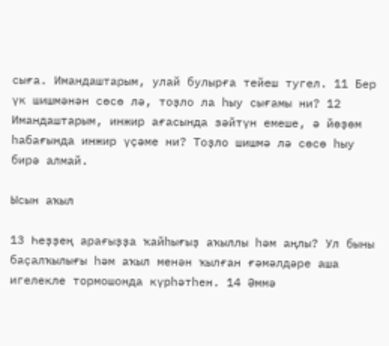сыға. Имандаштарым, улай булырға тейеш тугел. 11 Бер үк шишмәнән сөсө лә, тоҙло ла һыу сығамы ни? 12 Имандаштарым, инжир ағасында зәйтүн емеше, ә йөҙөм һабағында инжир үҫәме ни? Тоҙло шишмә лә сөсө һыу бирә алмай.

Ысын аҡыл

13 Һеҙҙең арағыҙҙа ҡайһығыҙ аҡыллы һәм аңлы? Ул быны баҫалҡылығы һәм аҡыл менән ҡылған ғәмәлдәре аша игелекле тормошонда күрһәтһен. 14 Әммә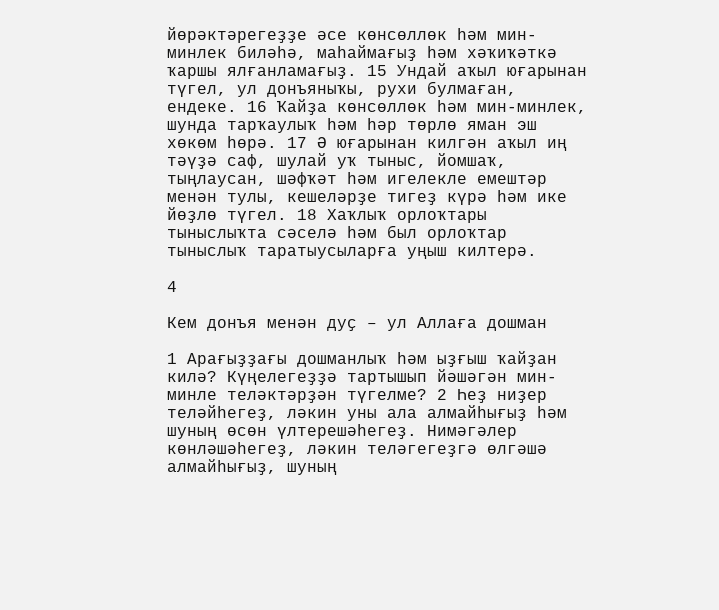йөрәктәрегеҙҙе әсе көнсөллөк һәм мин-минлек биләһә, маһаймағыҙ һәм хәҡиҡәткә ҡаршы ялғанламағыҙ. 15 Ундай аҡыл юғарынан түгел, ул донъяныҡы, рухи булмаған, ендеке. 16 Ҡайҙа көнсөллөк һәм мин-минлек, шунда тарҡаулыҡ һәм һәр төрлө яман эш хөкөм һөрә. 17 Ә юғарынан килгән аҡыл иң тәүҙә саф, шулай уҡ тыныс, йомшаҡ, тыңлаусан, шәфҡәт һәм игелекле емештәр менән тулы, кешеләрҙе тигеҙ күрә һәм ике йөҙлө түгел. 18 Хаҡлыҡ орлоҡтары тыныслыҡта сәселә һәм был орлоҡтар тыныслыҡ таратыусыларға уңыш килтерә.

4

Кем донъя менән дуҫ – ул Аллаға дошман

1 Арағыҙҙағы дошманлыҡ һәм ыҙғыш ҡайҙан килә? Күңелегеҙҙә тартышып йәшәгән мин-минле теләктәрҙән түгелме? 2 Һеҙ ниҙер теләйһегеҙ, ләкин уны ала алмайһығыҙ һәм шуның өсөн үлтерешәһегеҙ. Нимәгәлер көнләшәһегеҙ, ләкин теләгегеҙгә өлгәшә алмайһығыҙ, шуның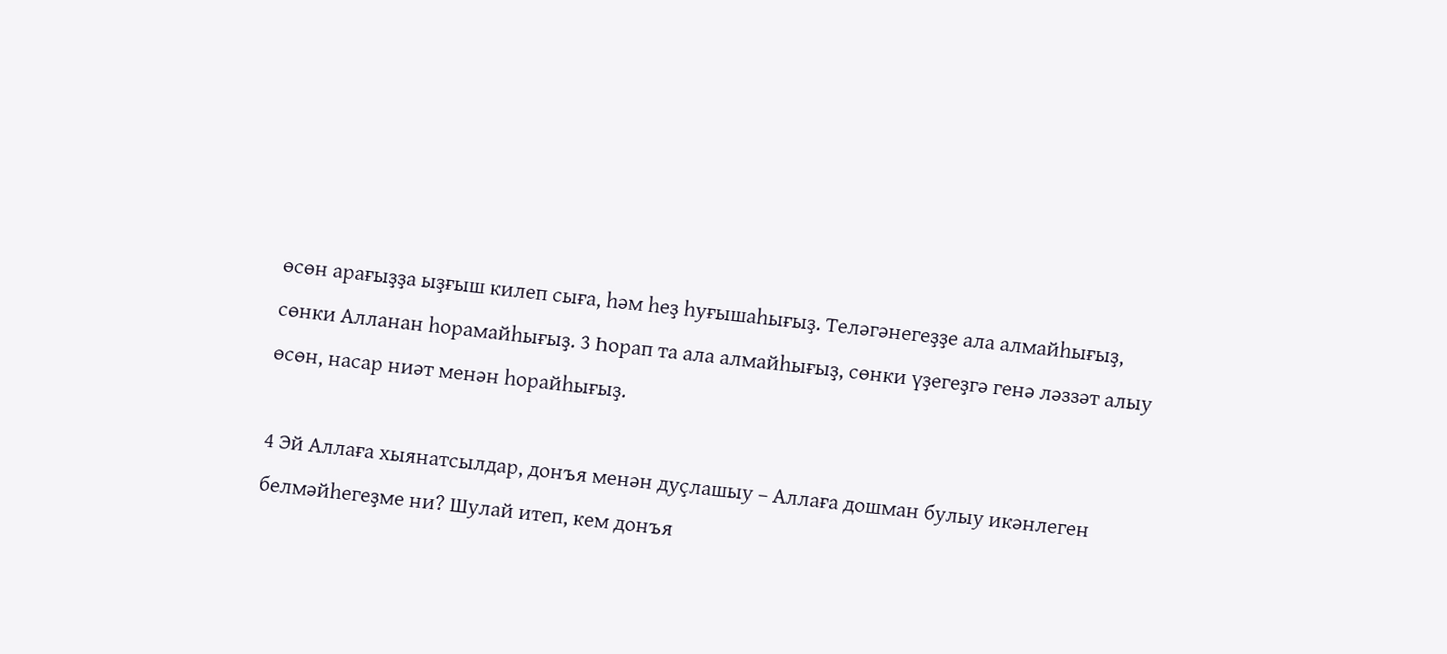өсөн арағыҙҙа ыҙғыш килеп сыға, һәм һеҙ һуғышаһығыҙ. Теләгәнегеҙҙе ала алмайһығыҙ, сөнки Алланан һорамайһығыҙ. 3 Һорап та ала алмайһығыҙ, сөнки үҙегеҙгә генә ләззәт алыу өсөн, насар ниәт менән һорайһығыҙ.

4 Эй Аллаға хыянатсылдар, донъя менән дуҫлашыу – Аллаға дошман булыу икәнлеген белмәйһегеҙме ни? Шулай итеп, кем донъя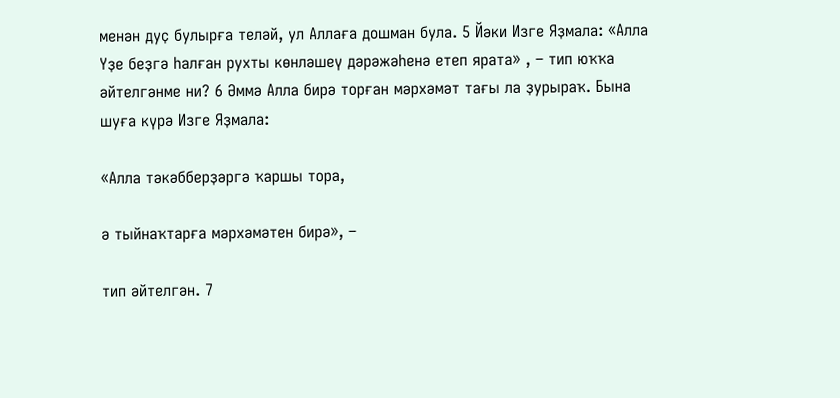менән дуҫ булырға теләй, ул Аллаға дошман була. 5 Йәки Изге Яҙмала: «Алла Үҙе беҙгә һалған рухты көнләшеү дәрәжәһенә етеп ярата» , – тип юҡҡа әйтелгәнме ни? 6 Әммә Алла бирә торған мәрхәмәт тағы ла ҙурыраҡ. Бына шуға күрә Изге Яҙмала:

«Алла тәкәбберҙәргә ҡаршы тора,

ә тыйнаҡтарға мәрхәмәтен бирә», –

тип әйтелгән. 7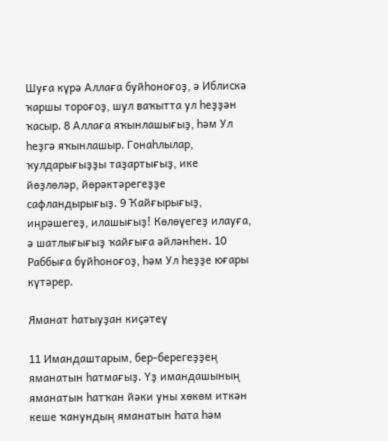Шуға күрә Аллаға буйһоноғоҙ, ә Иблискә ҡаршы тороғоҙ, шул ваҡытта ул һеҙҙән ҡасыр. 8 Аллаға яҡынлашығыҙ, һәм Ул һеҙгә яҡынлашыр. Гонаһлылар, ҡулдарығыҙҙы таҙартығыҙ, ике йөҙлөләр, йөрәктәрегеҙҙе сафландырығыҙ. 9 Ҡайғырығыҙ, иңрәшегеҙ, илашығыҙ! Көлөүегеҙ илауға, ә шатлығығыҙ ҡайғыға әйләнһен. 10 Раббыға буйһоноғоҙ, һәм Ул һеҙҙе юғары күтәрер.

Яманат һатыуҙан киҫәтеү

11 Имандаштарым, бер-берегеҙҙең яманатын һатмағыҙ. Үҙ имандашының яманатын һатҡан йәки уны хөкөм иткән кеше ҡанундың яманатын һата һәм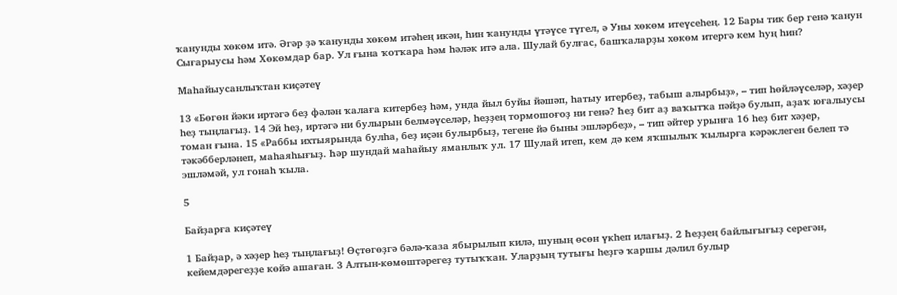ҡанунды хөкөм итә. Әгәр ҙә ҡанунды хөкөм итәһең икән, һин ҡанунды үтәүсе түгел, ә Уны хөкөм итеүсеһең. 12 Бары тик бер генә ҡанун Сығарыусы һәм Хөкөмдар бар. Ул ғына ҡотҡара һәм һәләк итә ала. Шулай булғас, башҡаларҙы хөкөм итергә кем һуң һин?

Маһайыусанлыҡтан киҫәтеү

13 «Бөгөн йәки иртәгә беҙ фәлән ҡалаға китербеҙ һәм, унда йыл буйы йәшәп, һатыу итербеҙ, табыш алырбыҙ», – тип һөйләүселәр, хәҙер һеҙ тыңлағыҙ. 14 Эй һеҙ, иртәгә ни булырын белмәүселәр, һеҙҙең тормошоғоҙ ни генә? Һеҙ бит аҙ ваҡытҡа пәйҙә булып, аҙаҡ юғалыусы томан ғына. 15 «Раббы ихтыярында булһа, беҙ иҫән булырбыҙ, тегене йә быны эшләрбеҙ», – тип әйтер урынға 16 һеҙ бит хәҙер, тәкәбберләнеп, маһаяһығыҙ. Һәр шундай маһайыу яманлыҡ ул. 17 Шулай итеп, кем дә кем яҡшылыҡ ҡылырға кәрәклеген белеп тә эшләмәй, ул гонаһ ҡыла.

5

Байҙарға киҫәтеү

1 Байҙар, ә хәҙер һеҙ тыңлағыҙ! Өҫтөгөҙгә бәлә-ҡаза ябырылып килә, шуның өсөн үкһеп илағыҙ. 2 Һеҙҙең байлығығыҙ серегән, кейемдәрегеҙҙе көйә ашаған. 3 Алтын-көмөштәрегеҙ тутыҡҡан. Уларҙың тутығы һеҙгә ҡаршы дәлил булыр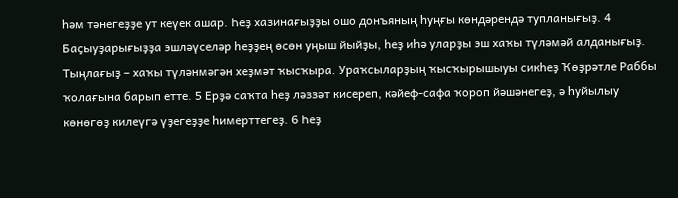һәм тәнегеҙҙе ут кеүек ашар. Һеҙ хазинағыҙҙы ошо донъяның һуңғы көндәрендә тупланығыҙ. 4 Баҫыуҙарығыҙҙа эшләүселәр һеҙҙең өсөн уңыш йыйҙы, һеҙ иһә уларҙы эш хаҡы түләмәй алданығыҙ. Тыңлағыҙ – хаҡы түләнмәгән хеҙмәт ҡысҡыра. Ураҡсыларҙың ҡысҡырышыуы сикһеҙ Ҡөҙрәтле Раббы ҡолағына барып етте. 5 Ерҙә саҡта һеҙ ләззәт кисереп, кәйеф-сафа ҡороп йәшәнегеҙ, ә һуйылыу көнөгөҙ килеүгә үҙегеҙҙе һимерттегеҙ. 6 Һеҙ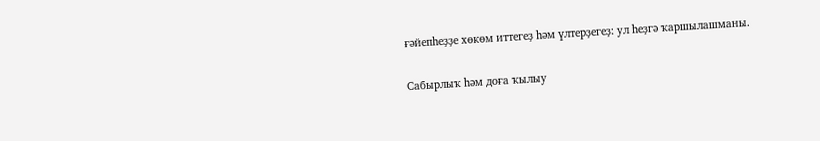ғәйепһеҙҙе хөкөм иттегеҙ һәм үлтерҙегеҙ: ул һеҙгә ҡаршылашманы.

Сабырлыҡ һәм доға ҡылыу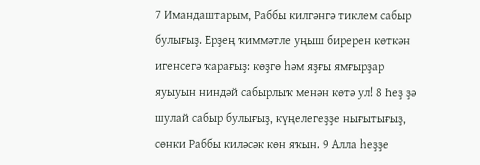7 Имандаштарым, Раббы килгәнгә тиклем сабыр булығыҙ. Ерҙең ҡиммәтле уңыш биререн көткән игенсегә ҡарағыҙ: көҙгө һәм яҙғы ямғырҙар яуыуын ниндәй сабырлыҡ менән көтә ул! 8 Һеҙ ҙә шулай сабыр булығыҙ, күңелегеҙҙе нығытығыҙ, сөнки Раббы киләсәк көн яҡын. 9 Алла һеҙҙе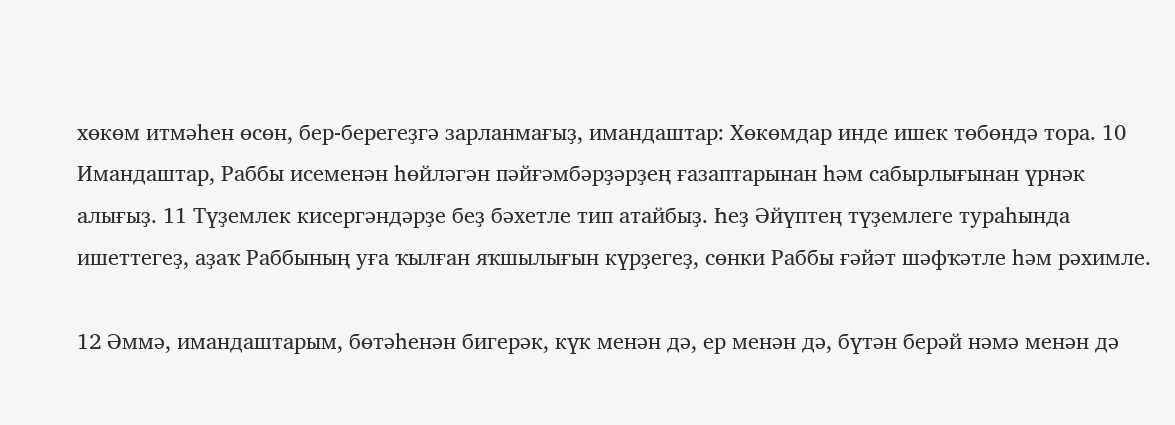хөкөм итмәһен өсөн, бер-берегеҙгә зарланмағыҙ, имандаштар: Хөкөмдар инде ишек төбөндә тора. 10 Имандаштар, Раббы исеменән һөйләгән пәйғәмбәрҙәрҙең ғазаптарынан һәм сабырлығынан үрнәк алығыҙ. 11 Түҙемлек кисергәндәрҙе беҙ бәхетле тип атайбыҙ. Һеҙ Әйүптең түҙемлеге тураһында ишеттегеҙ, аҙаҡ Раббының уға ҡылған яҡшылығын күрҙегеҙ, сөнки Раббы ғәйәт шәфҡәтле һәм рәхимле.

12 Әммә, имандаштарым, бөтәһенән бигерәк, күк менән дә, ер менән дә, бүтән берәй нәмә менән дә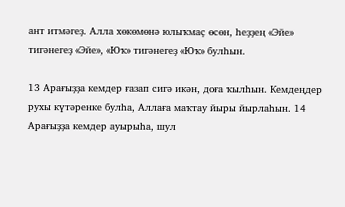ант итмәгеҙ. Алла хөкөмөнә юлыҡмаҫ өсөн, һеҙҙең «Эйе» тигәнегеҙ «Эйе», «Юҡ» тигәнегеҙ «Юҡ» булһын.

13 Арағыҙҙа кемдер ғазап сигә икән, доға ҡылһын. Кемдеңдер рухы күтәренке булһа, Аллаға маҡтау йыры йырлаһын. 14 Арағыҙҙа кемдер ауырыһа, шул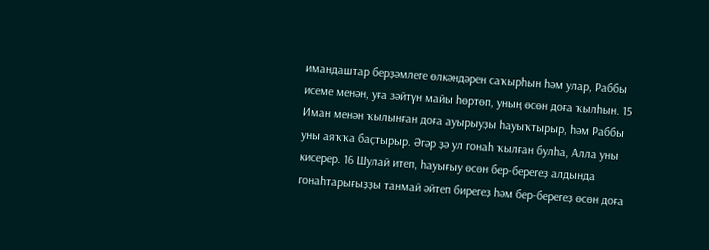имандаштар берҙәмлеге өлкәндәрен саҡырһын һәм улар, Раббы исеме менән, уға зәйтүн майы һөртөп, уның өсөн доға ҡылһын. 15 Иман менән ҡылынған доға ауырыуҙы һауыҡтырыр, һәм Раббы уны аяҡҡа баҫтырыр. Әгәр ҙә ул гонаһ ҡылған булһа, Алла уны кисерер. 16 Шулай итеп, һауығыу өсөн бер-берегеҙ алдында гонаһтарығыҙҙы танмай әйтеп бирегеҙ һәм бер-берегеҙ өсөн доға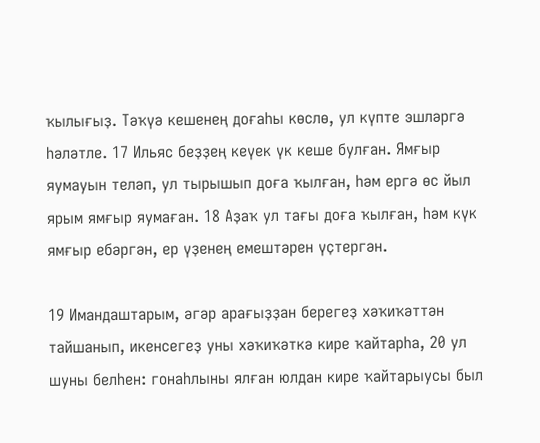ҡылығыҙ. Тәҡүә кешенең доғаһы көслө, ул күпте эшләргә һәләтле. 17 Ильяс беҙҙең кеүек үк кеше булған. Ямғыр яумауын теләп, ул тырышып доға ҡылған, һәм ергә өс йыл ярым ямғыр яумаған. 18 Аҙаҡ ул тағы доға ҡылған, һәм күк ямғыр ебәргән, ер үҙенең емештәрен үҫтергән.

19 Имандаштарым, әгәр арағыҙҙан берегеҙ хәҡиҡәттән тайшанып, икенсегеҙ уны хәҡиҡәткә кире ҡайтарһа, 20 ул шуны белһен: гонаһлыны ялған юлдан кире ҡайтарыусы был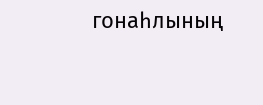гонаһлының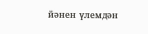йәнен үлемдән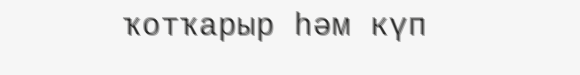ҡотҡарыр һәм күп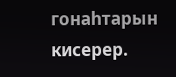гонаһтарын кисерер.